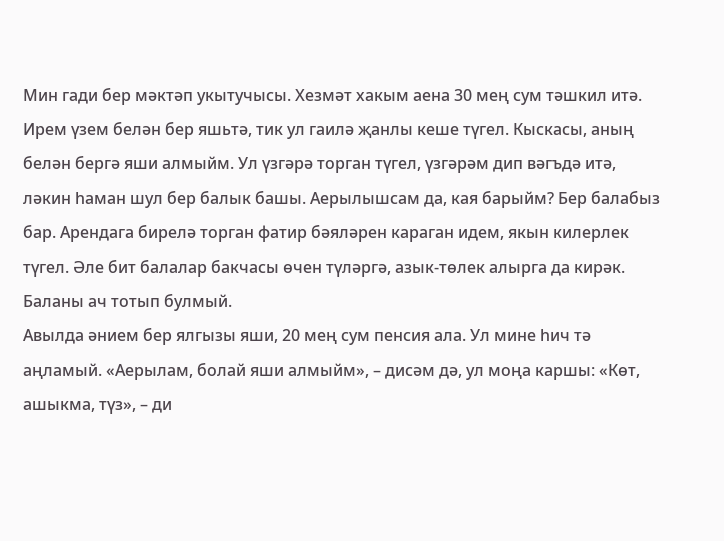Мин гади бер мәктәп укытучысы. Хезмәт хакым аена 30 мең сум тәшкил итә. Ирем үзем белән бер яшьтә, тик ул гаилә җанлы кеше түгел. Кыскасы, аның белән бергә яши алмыйм. Ул үзгәрә торган түгел, үзгәрәм дип вәгъдә итә, ләкин һаман шул бер балык башы. Аерылышсам да, кая барыйм? Бер балабыз бар. Арендага бирелә торган фатир бәяләрен караган идем, якын килерлек түгел. Әле бит балалар бакчасы өчен түләргә, азык-төлек алырга да кирәк. Баланы ач тотып булмый.
Авылда әнием бер ялгызы яши, 20 мең сум пенсия ала. Ул мине һич тә аңламый. «Аерылам, болай яши алмыйм», – дисәм дә, ул моңа каршы: «Көт, ашыкма, түз», – ди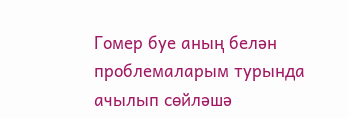Гомер буе аның белән проблемаларым турында ачылып сөйләшә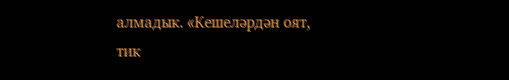алмадык. «Кешеләрдән оят, тик